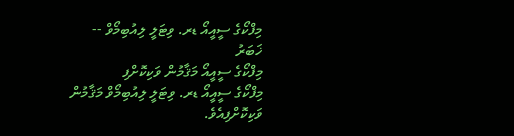މިފްކޯގެ ސީއީއޯ ޑރ. ވިޓަލީ ލިއުބިމޯވް --
ޚަބަރު
މިފްކޯގެ ސީއީއޯ މަޤާމުން ވަކިކޮށްފި
މިފްކޯގެ ސީއީއޯ ޑރ. ވިޓަލީ ލިއުބިމޯވް މަޤާމުން ވަކިކޮށްފިއެވެ.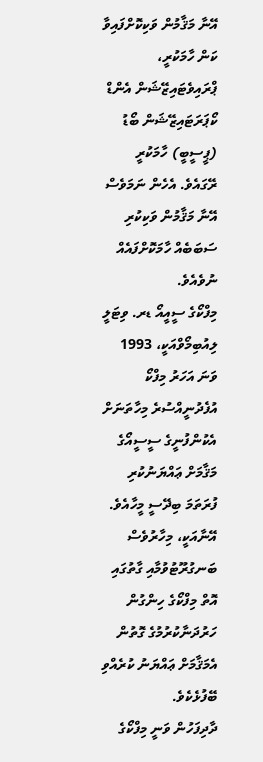އޭނާ މަޤާމުން ވަކިކޮށްފައިވާ ކަން ހާމަކުރީ، ޕްރައިވެޓައިޒޭޝަން އެންޑް ކޯޕަރަޓައިޒޭޝަން ބޯޑު (ޕީސީބީ) ހާމަކުރީ ރޭގައެވެ. އެހެން ނަމަވެސް އޭނާ މަޤާމުން ވަކިކުރި ސަބަބެއް ހާމަކޮށްފައެއް ނުވެއެވެ.
މިފްކޯގެ ސީއީއޯ ޑރ. ވިޓަލީ ލިއުބިމޯވްއަކީ، 1993 ވަނަ އަހަރު މިފްކޯ އުފެދުނީއްސުރެ މިހާތަނަށް އެކުންފުނީގެ ސީސީއޯގެ މަޤާމަށް ޢައްޔަނުކުރި ފުރަތަމަ ބިދޭސީ މީހާއެވެ. އޭނާއަކީ، މިހާރުވެސް ބަނގުރޫޓުވުމާއި ގާތުގައި އޮތް މިފްކޯގެ ހިންގުން ހަރުދަނާކުރުމުގެ ގޮތުން އެމަޤާމަށް ޢައްޔަނު ކުރެއްވި ބޭފުޅެކެވެ.
ދާދިފަހުން ވަނީ މިފްކޯގެ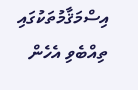އިސްމަޤާމުތަކުގައި ތިއްބެވި އެހެން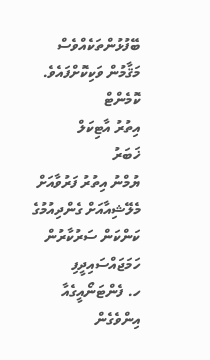ބޭފުޅުންތަކެއްވެސް މަޤާމުން ވަކިކޮށްފައެވެ.
ކޮމެންޓް
އިތުރު އާޓިކަލް
ޚަބަރު
ޔުމްނު އިތުރު ފަރުވާއަށް މެލޭޝިއާއަށް ގެންދިއުމުގެ ކަންކަން ސަރުކާރުން ހަމަޖައްސައިދީފި
ހ. ފެންޓަނޯއީގެއާ އިންވެގެން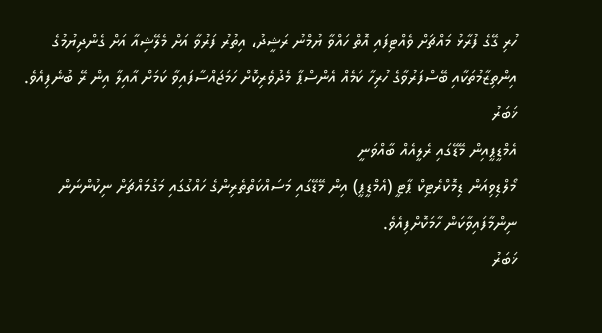ހުރި ގޭގެ ފުރާޅު މައްޗަށް ވެއްޓިފައި އޮތް ހައްވާ ޔުމްނު ރަޝީދު، އިތުރު ފަރުވާ އަށް މެލޭޝިއާ އަށް ގެންދިޔުމުގެ އިންތިޒާމުތަކާއި ބޭސްފަރުވާގެ ހުރިހާ ކަމެއް އެންސްޕާ މެދުވެރިކޮށް ހަމަޖައްސާފައިވާ ކަމަށް އާއިލާ އިން ރޭ ބުނެފިއެވެ.
ޚަބަރު
އެމްޑީޕީއިން މޭޑޭގައި ރެލީއެއް ބާއްވަނީ
މޯލްޑިވިއަން ޑިމޮކްރެޓިކް ޕާޓީ (އެމްޑީޕީ) އިން މޭޑޭގައި މަސައްކަތްތެރިންގެ ހައްގުގައި މަގުމައްޗަށް ނިކުންނަން ނިންމާފައިވާކަން ހާމަކޮށްފިއެވެ.
ޚަބަރު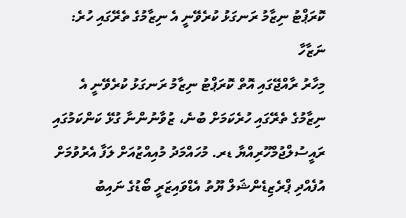ކޮރަޕްޓު ނިޒާމު ރަނގަޅު ކުރެވޭނީ އެ ނިޒާމުގެ ތެރޭގައި ހުރެ: ނަޒާހާ
މިހާރު ރާއްޖޭގައި އޮތް ކޮރަޕްޓު ނިޒާމު ރަނގަޅު ކުރެވޭނީ އެ ނިޒާމުގެ ތެރޭގައި ހުރެކަމަށް ބުނެ، ޒުވާނުންނާ ގުޅޭ ކަންކަމުގައި ރައީސުލްޖުމްހޫރިއްޔާ ޑރ. މުހައްމަދު މުއިއްޒުއަށް ލަފާ އެރުވުމަށް އުފެއްދި ޕްރެޒިޑެންޝަލް ޔޫތު އެޑްވައިޒަރީ ބޯޑުގެ ނައިބު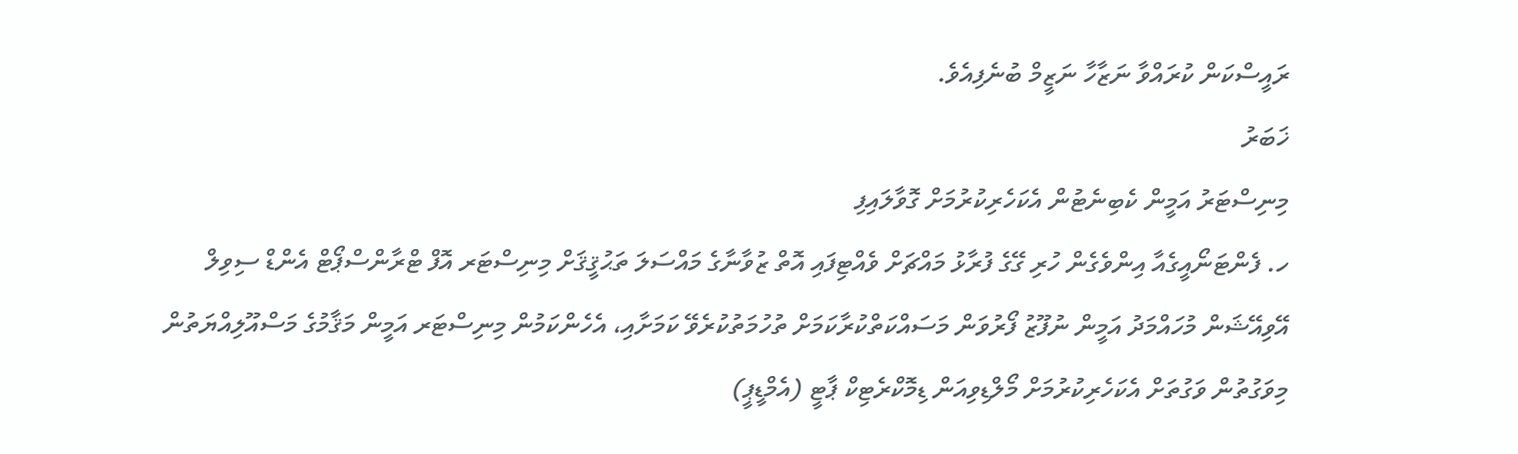ރައީސްކަން ކުރައްވާ ނަޒާހާ ނަޒީމް ބުނެފިއެވެ.
ޚަބަރު
މިނިސްޓަރު އަމީން ކެބިނެޓުން އެކަހެރިކުރުމަށް ގޮވާލައިފި
ހ. ފެންޓަނޯއީގެއާ އިންވެގެން ހުރި ގޭގެ ފުރާޅު މައްޗަށް ވެއްޓިފައި އޮތް ޒުވާނާގެ މައްސަލަ ތަޙުޤީޤަށް މިނިސްޓަރ އޮފް ޓްރާންސްޕޯޓް އެންޑް ސިވިލް އޭވިއޭޝަން މުހައްމަދު އަމީން ނުފޫޒު ފޯރުވަން މަސައްކަތްކުރާކަމަށް ތުހުމަތުކުރެވޭ ކަމަށާއި، އެހެންކަމުން މިނިސްޓަރ އަމީން މަޤާމުގެ މަސްއޫލިއްޔަތުން މިވަގުތުން ވަގުތަށް އެކަހެރިކުރުމަށް މޯލްޑިވިއަން ޑިމޮކްރެޓިކް ޕާޓީ (އެމްޑީޕީ)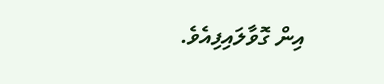އިން ގޮވާލައިފިއެވެ.